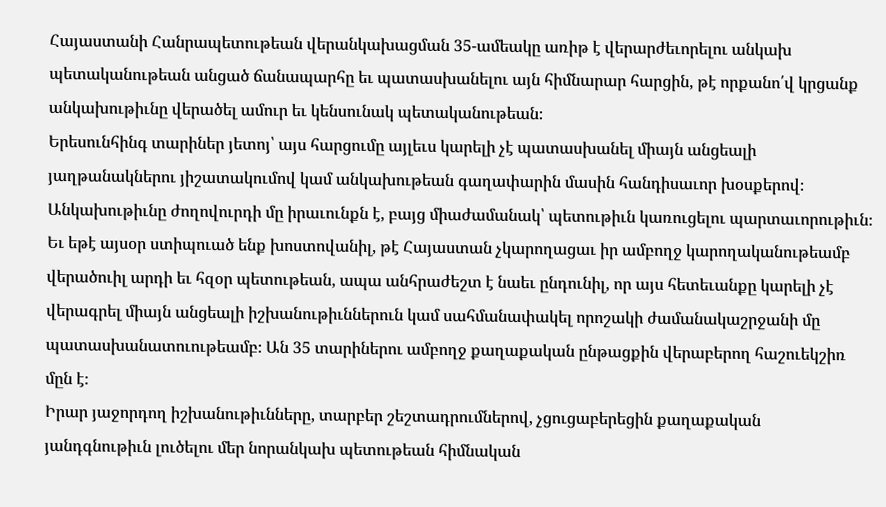Հայաստանի Հանրապետութեան վերանկախացման 35-ամեակը առիթ է վերարժեւորելու անկախ պետականութեան անցած ճանապարհը եւ պատասխանելու այն հիմնարար հարցին, թէ որքանո՛վ կրցանք անկախութիւնը վերածել ամուր եւ կենսունակ պետականութեան։
Երեսունհինգ տարիներ յետոյ՝ այս հարցումը այլեւս կարելի չէ պատասխանել միայն անցեալի յաղթանակներու յիշատակումով կամ անկախութեան գաղափարին մասին հանդիսաւոր խօսքերով։ Անկախութիւնը ժողովուրդի մը իրաւունքն է, բայց միաժամանակ՝ պետութիւն կառուցելու պարտաւորութիւն։ Եւ եթէ այսօր ստիպուած ենք խոստովանիլ, թէ Հայաստան չկարողացաւ իր ամբողջ կարողականութեամբ վերածուիլ արդի եւ հզօր պետութեան, ապա անհրաժեշտ է նաեւ ընդունիլ, որ այս հետեւանքը կարելի չէ վերագրել միայն անցեալի իշխանութիւններուն կամ սահմանափակել որոշակի ժամանակաշրջանի մը պատասխանատուութեամբ։ Ան 35 տարիներու ամբողջ քաղաքական ընթացքին վերաբերող հաշուեկշիռ մըն է։
Իրար յաջորդող իշխանութիւնները, տարբեր շեշտադրումներով, չցուցաբերեցին քաղաքական յանդգնութիւն լուծելու մեր նորանկախ պետութեան հիմնական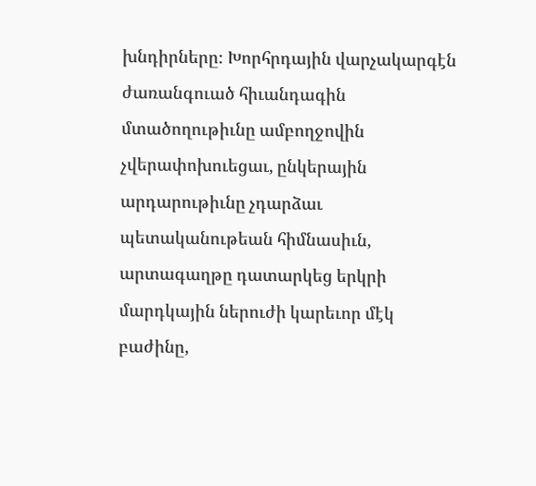խնդիրները։ Խորհրդային վարչակարգէն ժառանգուած հիւանդագին մտածողութիւնը ամբողջովին չվերափոխուեցաւ, ընկերային արդարութիւնը չդարձաւ պետականութեան հիմնասիւն, արտագաղթը դատարկեց երկրի մարդկային ներուժի կարեւոր մէկ բաժինը,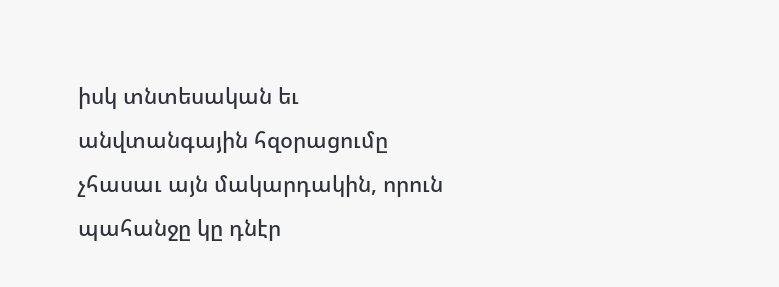իսկ տնտեսական եւ անվտանգային հզօրացումը չհասաւ այն մակարդակին, որուն պահանջը կը դնէր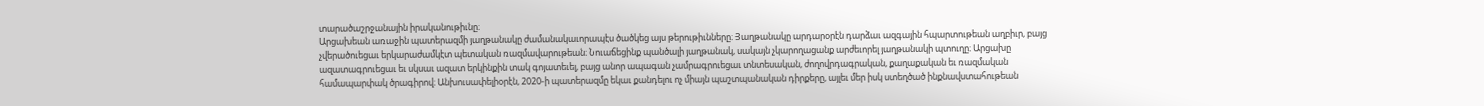տարածաշրջանային իրականութիւնը։
Արցախեան առաջին պատերազմի յաղթանակը ժամանակաւորապէս ծածկեց այս թերութիւնները։ Յաղթանակը արդարօրէն դարձաւ ազգային հպարտութեան աղբիւր, բայց չվերածուեցաւ երկարաժամկէտ պետական ռազմավարութեան։ Նուաճեցինք պանծալի յաղթանակ, սակայն չկարողացանք արժեւորել յաղթանակի պտուղը։ Արցախը ազատագրուեցաւ եւ սկսաւ ազատ երկինքին տակ գոյատեւել, բայց անոր ապագան չամրագրուեցաւ տնտեսական, ժողովրդագրական, քաղաքական եւ ռազմական համապարփակ ծրագիրով։ Անխուսափելիօրէն, 2020-ի պատերազմը եկաւ քանդելու ոչ միայն պաշտպանական դիրքերը, այլեւ մեր իսկ ստեղծած ինքնավստահութեան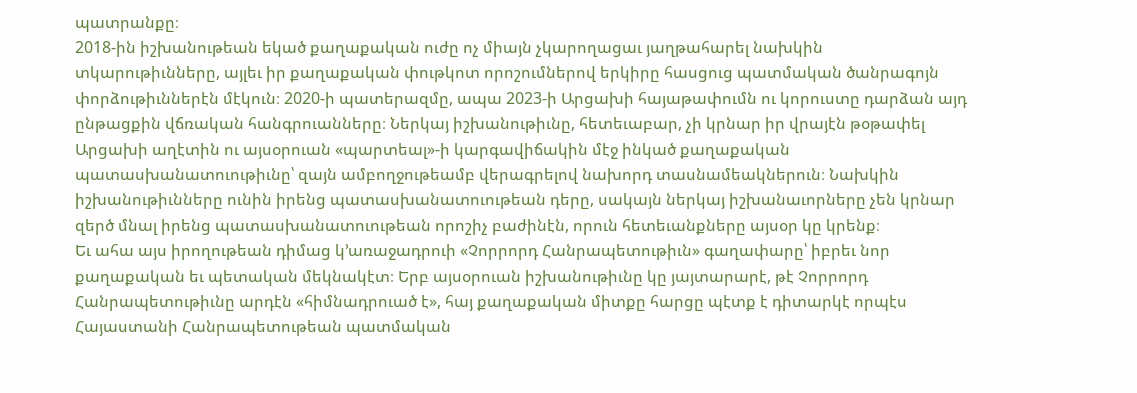պատրանքը։
2018-ին իշխանութեան եկած քաղաքական ուժը ոչ միայն չկարողացաւ յաղթահարել նախկին տկարութիւնները, այլեւ իր քաղաքական փութկոտ որոշումներով երկիրը հասցուց պատմական ծանրագոյն փորձութիւններէն մէկուն։ 2020-ի պատերազմը, ապա 2023-ի Արցախի հայաթափումն ու կորուստը դարձան այդ ընթացքին վճռական հանգրուանները։ Ներկայ իշխանութիւնը, հետեւաբար, չի կրնար իր վրայէն թօթափել Արցախի աղէտին ու այսօրուան «պարտեալ»-ի կարգավիճակին մէջ ինկած քաղաքական պատասխանատուութիւնը՝ զայն ամբողջութեամբ վերագրելով նախորդ տասնամեակներուն։ Նախկին իշխանութիւնները ունին իրենց պատասխանատուութեան դերը, սակայն ներկայ իշխանաւորները չեն կրնար զերծ մնալ իրենց պատասխանատուութեան որոշիչ բաժինէն, որուն հետեւանքները այսօր կը կրենք։
Եւ ահա այս իրողութեան դիմաց կ՚առաջադրուի «Չորրորդ Հանրապետութիւն» գաղափարը՝ իբրեւ նոր քաղաքական եւ պետական մեկնակէտ։ Երբ այսօրուան իշխանութիւնը կը յայտարարէ, թէ Չորրորդ Հանրապետութիւնը արդէն «հիմնադրուած է», հայ քաղաքական միտքը հարցը պէտք է դիտարկէ որպէս Հայաստանի Հանրապետութեան պատմական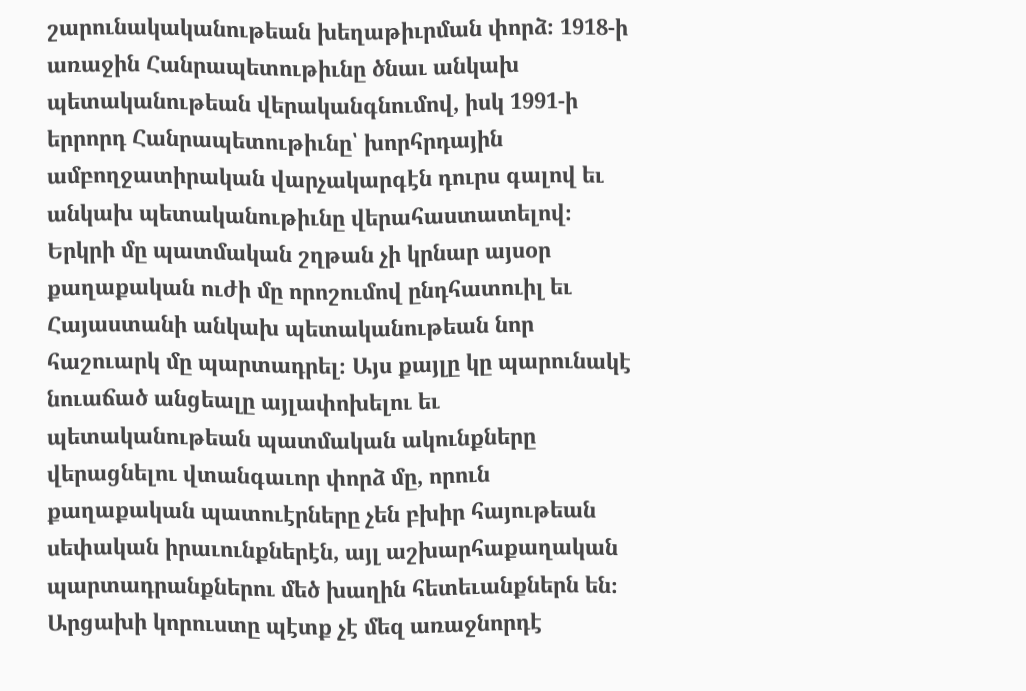շարունակականութեան խեղաթիւրման փորձ։ 1918-ի առաջին Հանրապետութիւնը ծնաւ անկախ պետականութեան վերականգնումով, իսկ 1991-ի երրորդ Հանրապետութիւնը՝ խորհրդային ամբողջատիրական վարչակարգէն դուրս գալով եւ անկախ պետականութիւնը վերահաստատելով։ Երկրի մը պատմական շղթան չի կրնար այսօր քաղաքական ուժի մը որոշումով ընդհատուիլ եւ Հայաստանի անկախ պետականութեան նոր հաշուարկ մը պարտադրել։ Այս քայլը կը պարունակէ նուաճած անցեալը այլափոխելու եւ պետականութեան պատմական ակունքները վերացնելու վտանգաւոր փորձ մը, որուն քաղաքական պատուէրները չեն բխիր հայութեան սեփական իրաւունքներէն, այլ աշխարհաքաղական պարտադրանքներու մեծ խաղին հետեւանքներն են։
Արցախի կորուստը պէտք չէ մեզ առաջնորդէ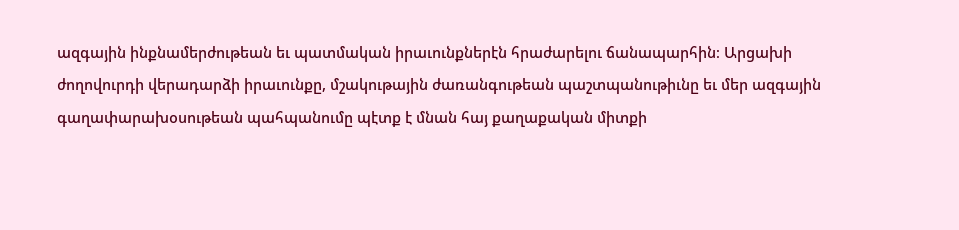ազգային ինքնամերժութեան եւ պատմական իրաւունքներէն հրաժարելու ճանապարհին։ Արցախի ժողովուրդի վերադարձի իրաւունքը, մշակութային ժառանգութեան պաշտպանութիւնը եւ մեր ազգային գաղափարախօսութեան պահպանումը պէտք է մնան հայ քաղաքական միտքի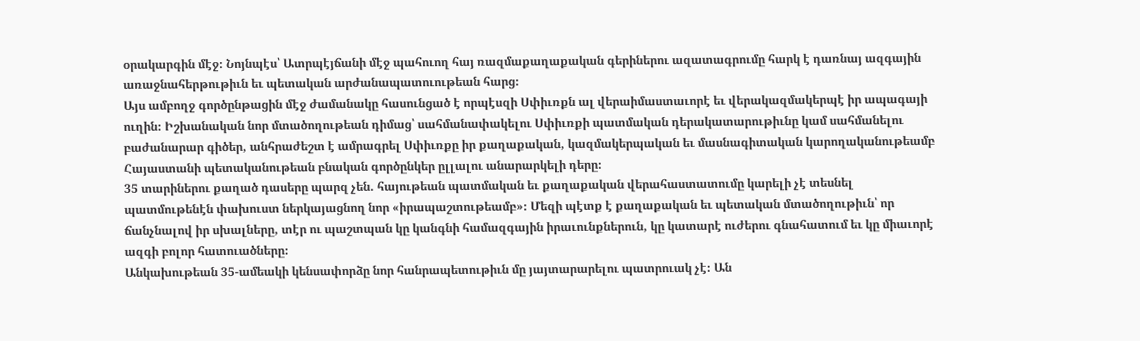օրակարգին մէջ։ Նոյնպէս՝ Ատրպէյճանի մէջ պահուող հայ ռազմաքաղաքական գերիներու ազատագրումը հարկ է դառնայ ազգային առաջնահերթութիւն եւ պետական արժանապատուութեան հարց։
Այս ամբողջ գործընթացին մէջ ժամանակը հասունցած է որպէսզի Սփիւռքն ալ վերաիմաստաւորէ եւ վերակազմակերպէ իր ապագայի ուղին։ Իշխանական նոր մտածողութեան դիմաց՝ սահմանափակելու Սփիւռքի պատմական դերակատարութիւնը կամ սահմանելու բաժանարար գիծեր, անհրաժեշտ է ամրագրել Սփիւռքը իր քաղաքական, կազմակերպական եւ մասնագիտական կարողականութեամբ Հայաստանի պետականութեան բնական գործընկեր ըլլալու անարարկելի դերը։
35 տարիներու քաղած դասերը պարզ չեն. հայութեան պատմական եւ քաղաքական վերահաստատումը կարելի չէ տեսնել պատմութենէն փախուստ ներկայացնող նոր «իրապաշտութեամբ»։ Մեզի պէտք է քաղաքական եւ պետական մտածողութիւն՝ որ ճանչնալով իր սխալները, տէր ու պաշտպան կը կանգնի համազգային իրաւունքներուն, կը կատարէ ուժերու գնահատում եւ կը միաւորէ ազգի բոլոր հատուածները։
Անկախութեան 35-ամեակի կենսափորձը նոր հանրապետութիւն մը յայտարարելու պատրուակ չէ։ Ան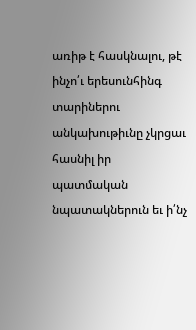առիթ է հասկնալու, թէ ինչո՛ւ երեսունհինգ տարիներու անկախութիւնը չկրցաւ հասնիլ իր պատմական նպատակներուն եւ ի՛նչ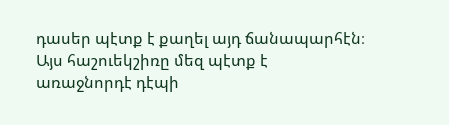դասեր պէտք է քաղել այդ ճանապարհէն։
Այս հաշուեկշիռը մեզ պէտք է առաջնորդէ դէպի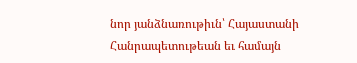նոր յանձնառութիւն՝ Հայաստանի Հանրապետութեան եւ համայն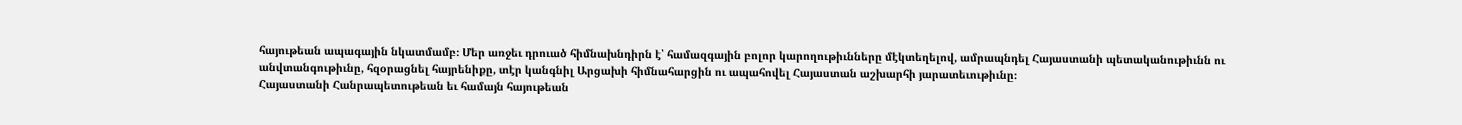հայութեան ապագային նկատմամբ։ Մեր առջեւ դրուած հիմնախնդիրն է՝ համազգային բոլոր կարողութիւնները մէկտեղելով, ամրապնդել Հայաստանի պետականութիւնն ու անվտանգութիւնը, հզօրացնել հայրենիքը, տէր կանգնիլ Արցախի հիմնահարցին ու ապահովել Հայաստան աշխարհի յարատեւութիւնը։
Հայաստանի Հանրապետութեան եւ համայն հայութեան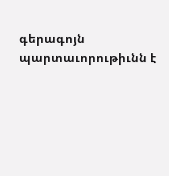գերագոյն պարտաւորութիւնն է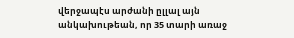վերջապէս արժանի ըլլալ այն անկախութեան, որ 35 տարի առաջ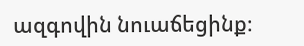ազգովին նուաճեցինք։